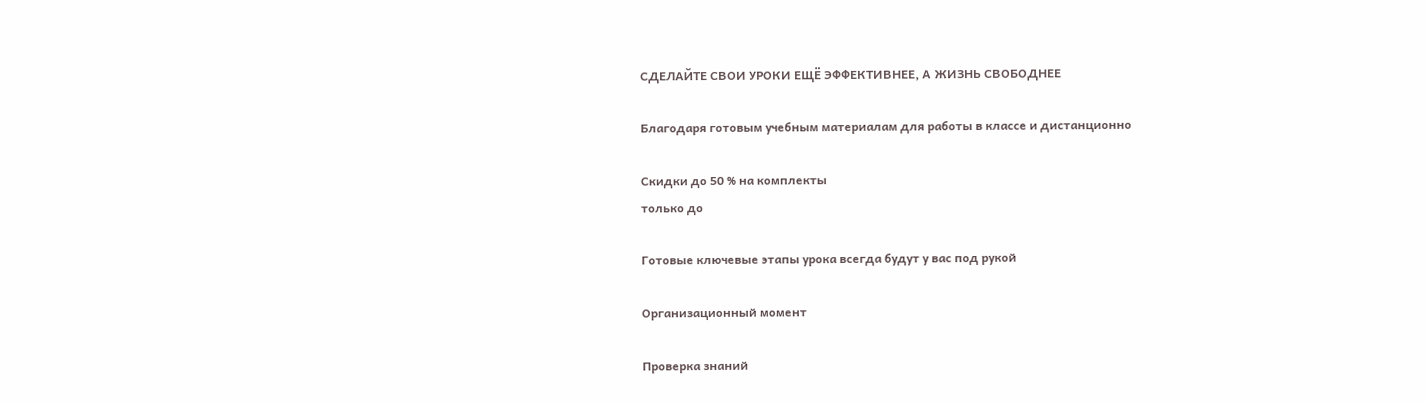СДЕЛАЙТЕ СВОИ УРОКИ ЕЩЁ ЭФФЕКТИВНЕЕ, А ЖИЗНЬ СВОБОДНЕЕ

Благодаря готовым учебным материалам для работы в классе и дистанционно

Скидки до 50 % на комплекты
только до

Готовые ключевые этапы урока всегда будут у вас под рукой

Организационный момент

Проверка знаний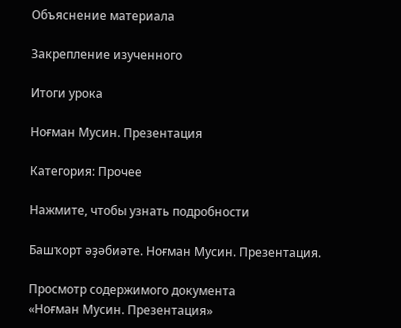Объяснение материала

Закрепление изученного

Итоги урока

Ноғман Мусин. Презентация

Категория: Прочее

Нажмите, чтобы узнать подробности

Башҡорт әҙәбиәте. Ноғман Мусин. Презентация.

Просмотр содержимого документа
«Ноғман Мусин. Презентация»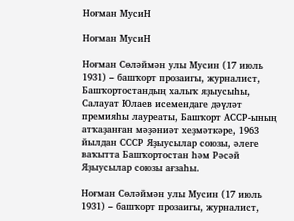Ноғман МусиН

Ноғман МусиН

Ноғман Сөләймән улы Мусин (17 июль 1931) – башҡорт прозаигы, журналист, Башҡортостандың халыҡ яҙыусыһы, Салауат Юлаев исемендаге дәүләт премияһы лауреаты, Башҡорт АССР-ының атҡаҙанған мәҙәниәт хеҙмәткәре, 1963 йылдан СССР Яҙыусылар союзы, әлеге ваҡытта Башҡортостан һәм Рәсәй Яҙыусылар союзы ағзаһы.

Ноғман Сөләймән улы Мусин (17 июль 1931) – башҡорт прозаигы, журналист,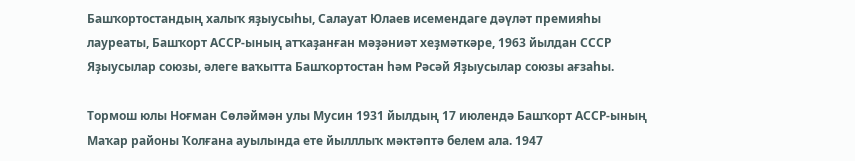Башҡортостандың халыҡ яҙыусыһы, Салауат Юлаев исемендаге дәүләт премияһы лауреаты, Башҡорт АССР-ының атҡаҙанған мәҙәниәт хеҙмәткәре, 1963 йылдан СССР Яҙыусылар союзы, әлеге ваҡытта Башҡортостан һәм Рәсәй Яҙыусылар союзы ағзаһы.

Тормош юлы Ноғман Сөләймән улы Мусин 1931 йылдың 17 июлендә Башҡорт АССР-ының Маҡар районы Ҡолғана ауылында ете йылллыҡ мәктәптә белем ала. 1947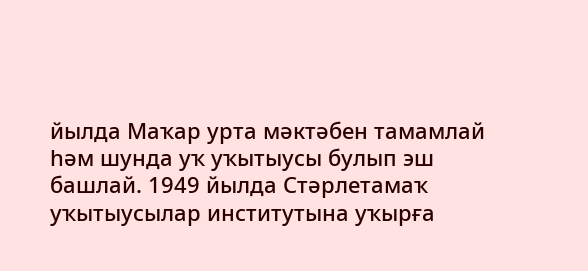йылда Маҡар урта мәктәбен тамамлай һәм шунда уҡ уҡытыусы булып эш башлай. 1949 йылда Стәрлетамаҡ уҡытыусылар институтына уҡырға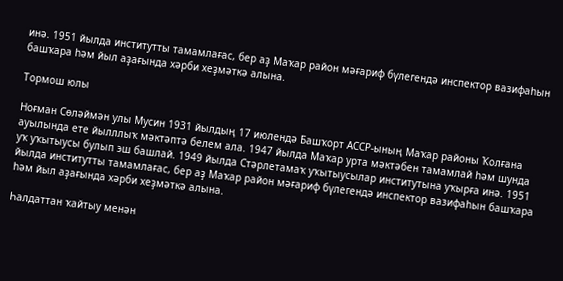инә. 1951 йылда институтты тамамлағас, бер аҙ Маҡар район мәғариф бүлегендә инспектор вазифаһын башҡара һәм йыл аҙағында хәрби хеҙмәткә алына.

Тормош юлы

Ноғман Сөләймән улы Мусин 1931 йылдың 17 июлендә Башҡорт АССР-ының Маҡар районы Ҡолғана ауылында ете йылллыҡ мәктәптә белем ала. 1947 йылда Маҡар урта мәктәбен тамамлай һәм шунда уҡ уҡытыусы булып эш башлай. 1949 йылда Стәрлетамаҡ уҡытыусылар институтына уҡырға инә. 1951 йылда институтты тамамлағас, бер аҙ Маҡар район мәғариф бүлегендә инспектор вазифаһын башҡара һәм йыл аҙағында хәрби хеҙмәткә алына.

Һалдаттан ҡайтыу менән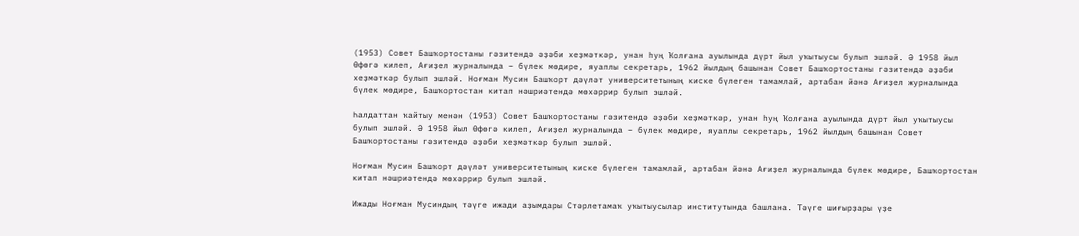(1953) Совет Башҡортостаны гәзитендә әҙәби хеҙмәткәр, унан һуң Ҡолғана ауылында дүрт йыл уҡытыусы булып эшләй. Ә 1958 йыл Өфөгә килеп, Ағиҙел журналында – бүлек мөдире, яуаплы секретарь, 1962 йылдың башынан Совет Башҡортостаны гәзитендә әҙәби хеҙмәткәр булып эшләй. Ноғман Мусин Башҡорт дәүләт университетының киске бүлеген тамамлай, артабан йәнә Ағиҙел журналында бүлек мөдире, Башҡортостан китап нәшриәтендә мөхәррир булып эшләй.

Һалдаттан ҡайтыу менән (1953) Совет Башҡортостаны гәзитендә әҙәби хеҙмәткәр, унан һуң Ҡолғана ауылында дүрт йыл уҡытыусы булып эшләй. Ә 1958 йыл Өфөгә килеп, Ағиҙел журналында – бүлек мөдире, яуаплы секретарь, 1962 йылдың башынан Совет Башҡортостаны гәзитендә әҙәби хеҙмәткәр булып эшләй.

Ноғман Мусин Башҡорт дәүләт университетының киске бүлеген тамамлай, артабан йәнә Ағиҙел журналында бүлек мөдире, Башҡортостан китап нәшриәтендә мөхәррир булып эшләй.

Ижады Ноғман Мусиндың тәүге ижади аҙымдары Стәрлетамаҡ уҡытыусылар институтында башлана. Тәүге шиғырҙары үҙе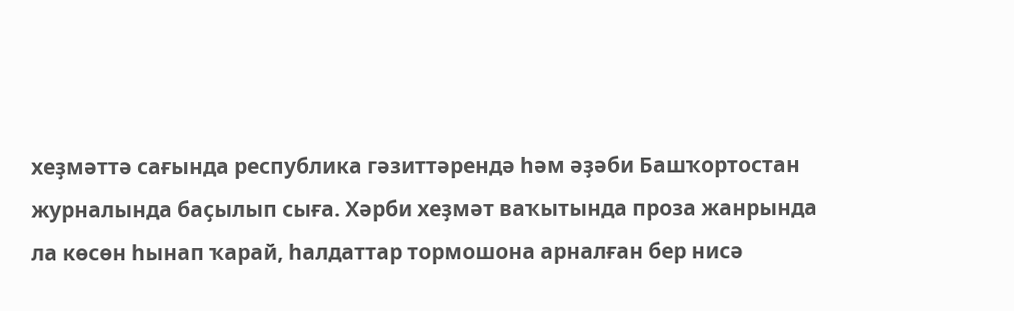хеҙмәттә сағында республика гәзиттәрендә һәм әҙәби Башҡортостан журналында баҫылып сыға. Хәрби хеҙмәт ваҡытында проза жанрында ла көсөн һынап ҡарай, һалдаттар тормошона арналған бер нисә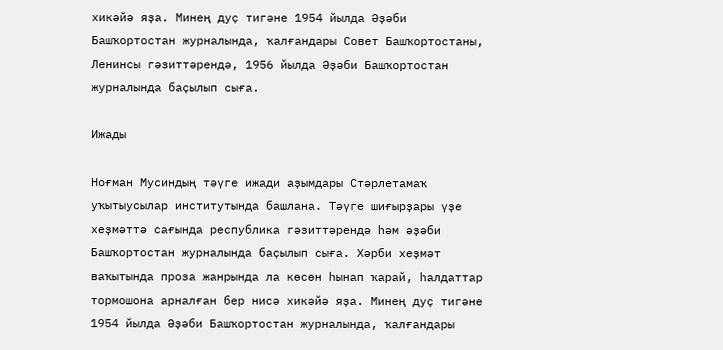хикәйә яҙа. Минең дуҫ тигәне 1954 йылда Әҙәби Башҡортостан журналында, ҡалғандары Совет Башҡортостаны, Ленинсы гәзиттәрендә, 1956 йылда Әҙәби Башҡортостан журналында баҫылып сыға.

Ижады

Ноғман Мусиндың тәүге ижади аҙымдары Стәрлетамаҡ уҡытыусылар институтында башлана. Тәүге шиғырҙары үҙе хеҙмәттә сағында республика гәзиттәрендә һәм әҙәби Башҡортостан журналында баҫылып сыға. Хәрби хеҙмәт ваҡытында проза жанрында ла көсөн һынап ҡарай, һалдаттар тормошона арналған бер нисә хикәйә яҙа. Минең дуҫ тигәне 1954 йылда Әҙәби Башҡортостан журналында, ҡалғандары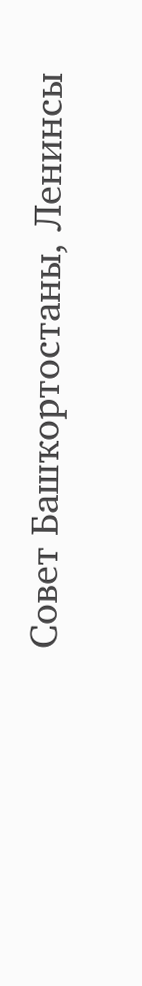Совет Башҡортостаны, Ленинсы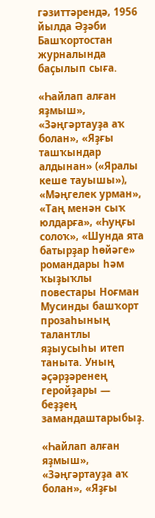гәзиттәрендә, 1956 йылда Әҙәби Башҡортостан журналында баҫылып сыға.

«Һайлап алған яҙмыш», «Зәңгәртауҙа аҡ болан», «Яҙғы ташҡындар алдынан» («Яралы кеше тауышы»), «Мәңгелек урман», «Таң менән сыҡ юлдарға», «Һуңғы солоҡ», «Шунда ята батырҙар һөйәге» романдары һәм ҡыҙыҡлы повестары Ноғман Мусинды башҡорт прозаһының талантлы яҙыусыһы итеп таныта. Уның әҫәрҙәренең геройҙары — беҙҙең замандаштарыбыҙ.

«Һайлап алған яҙмыш», «Зәңгәртауҙа аҡ болан», «Яҙғы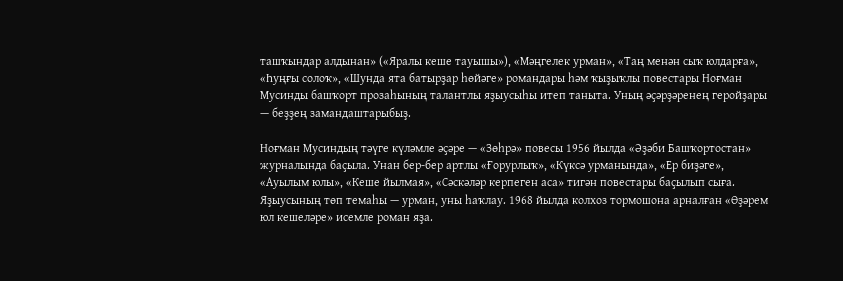ташҡындар алдынан» («Яралы кеше тауышы»), «Мәңгелек урман», «Таң менән сыҡ юлдарға», «Һуңғы солоҡ», «Шунда ята батырҙар һөйәге» романдары һәм ҡыҙыҡлы повестары Ноғман Мусинды башҡорт прозаһының талантлы яҙыусыһы итеп таныта. Уның әҫәрҙәренең геройҙары — беҙҙең замандаштарыбыҙ.

Ноғман Мусиндың тәүге күләмле әҫәре — «Зөһрә» повесы 1956 йылда «Әҙәби Башҡортостан» журналында баҫыла. Унан бер-бер артлы «Ғорурлыҡ», «Күксә урманында», «Ер биҙәге», «Ауылым юлы», «Кеше йылмая», «Сәскәләр керпеген аса» тигән повестары баҫылып сыға. Яҙыусының төп темаһы — урман, уны һаҡлау. 1968 йылда колхоз тормошона арналған «Өҙәрем юл кешеләре» исемле роман яҙа.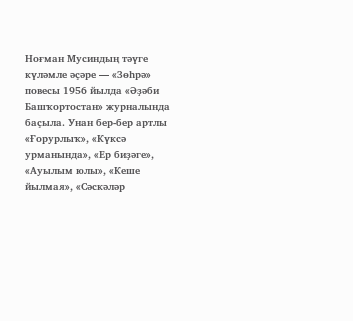Ноғман Мусиндың тәүге күләмле әҫәре — «Зөһрә» повесы 1956 йылда «Әҙәби Башҡортостан» журналында баҫыла. Унан бер-бер артлы «Ғорурлыҡ», «Күксә урманында», «Ер биҙәге», «Ауылым юлы», «Кеше йылмая», «Сәскәләр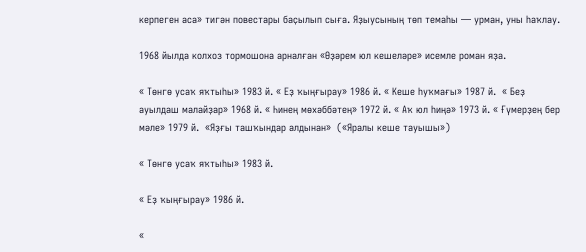керпеген аса» тигән повестары баҫылып сыға. Яҙыусының төп темаһы — урман, уны һаҡлау.

1968 йылда колхоз тормошона арналған «Өҙәрем юл кешеләре» исемле роман яҙа.

« Төнгө усаҡ яҡтыһы» 1983 й. « Еҙ ҡыңғырау» 1986 й. « Кеше һуҡмағы» 1987 й.  « Беҙ ауылдаш малайҙар» 1968 й. « Һинең мөхәббәтең» 1972 й. « Аҡ юл һиңә» 1973 й. « Ғүмерҙең бер мәле» 1979 й.  «Яҙғы ташҡындар алдынан»  («Яралы кеше тауышы»)

« Төнгө усаҡ яҡтыһы» 1983 й.

« Еҙ ҡыңғырау» 1986 й.

«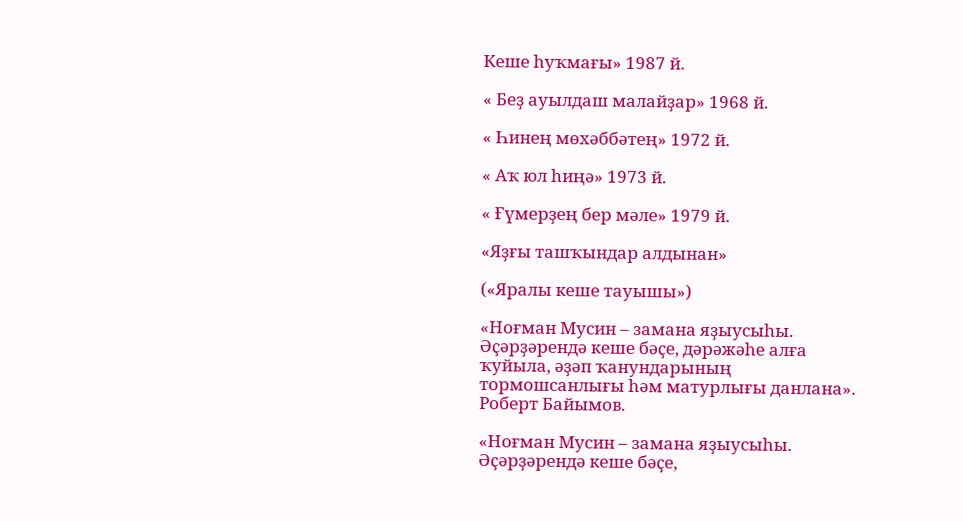Кеше һуҡмағы» 1987 й.

« Беҙ ауылдаш малайҙар» 1968 й.

« Һинең мөхәббәтең» 1972 й.

« Аҡ юл һиңә» 1973 й.

« Ғүмерҙең бер мәле» 1979 й.

«Яҙғы ташҡындар алдынан»

(«Яралы кеше тауышы»)

«Ноғман Мусин – замана яҙыусыһы. Әҫәрҙәрендә кеше бәҫе, дәрәжәһе алға ҡуйыла, әҙәп ҡанундарының тормошсанлығы һәм матурлығы данлана».  Роберт Байымов.

«Ноғман Мусин – замана яҙыусыһы. Әҫәрҙәрендә кеше бәҫе,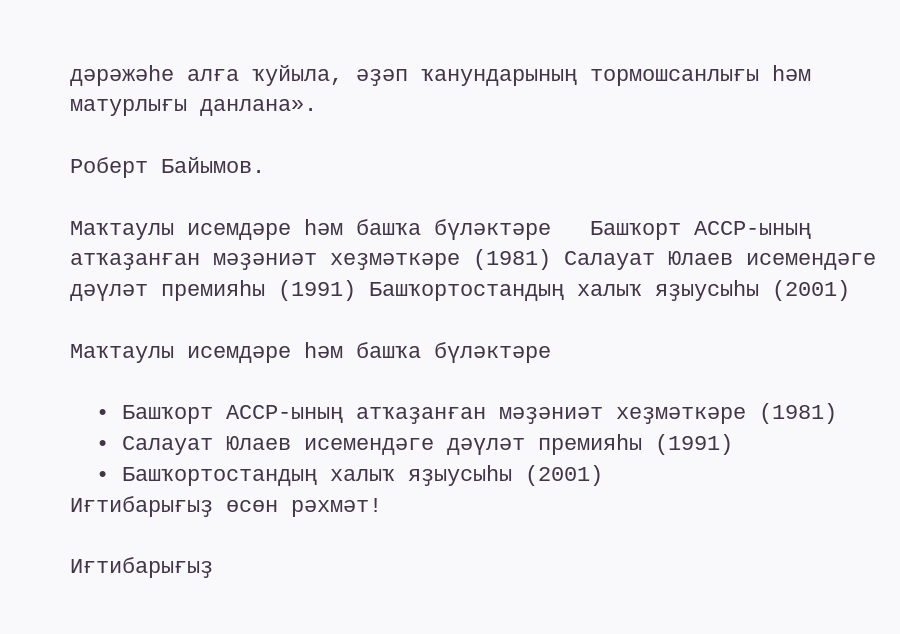дәрәжәһе алға ҡуйыла, әҙәп ҡанундарының тормошсанлығы һәм матурлығы данлана».

Роберт Байымов.

Маҡтаулы исемдәре һәм башҡа бүләктәре   Башҡорт АССР-ының атҡаҙанған мәҙәниәт хеҙмәткәре (1981) Салауат Юлаев исемендәге дәүләт премияһы (1991) Башҡортостандың халыҡ яҙыусыһы (2001)

Маҡтаулы исемдәре һәм башҡа бүләктәре

  • Башҡорт АССР-ының атҡаҙанған мәҙәниәт хеҙмәткәре (1981)
  • Салауат Юлаев исемендәге дәүләт премияһы (1991)
  • Башҡортостандың халыҡ яҙыусыһы (2001)
Иғтибарығыҙ өсөн рәхмәт!

Иғтибарығыҙ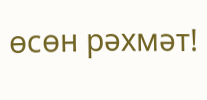өсөн рәхмәт!